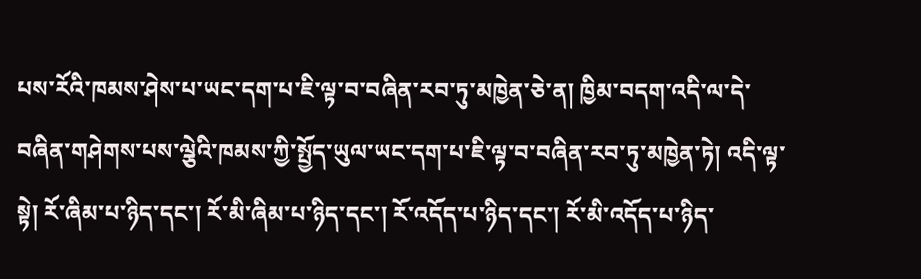པས་རོའི་ཁམས་ཤེས་པ་ཡང་དག་པ་ཇི་ལྟ་བ་བཞིན་རབ་ཏུ་མཁྱེན་ཅེ་ན། ཁྱིམ་བདག་འདི་ལ་དེ་བཞིན་གཤེགས་པས་ལྕེའི་ཁམས་ཀྱི་སྤྱོད་ཡུལ་ཡང་དག་པ་ཇི་ལྟ་བ་བཞིན་རབ་ཏུ་མཁྱེན་ཏེ། འདི་ལྟ་སྟེ། རོ་ཞིམ་པ་ཉིད་དང་། རོ་མི་ཞིམ་པ་ཉིད་དང་། རོ་འདོད་པ་ཉིད་དང་། རོ་མི་འདོད་པ་ཉིད་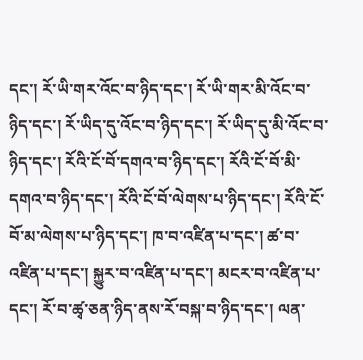དང་། རོ་ཡི་གར་འོང་བ་ཉིད་དང་། རོ་ཡི་གར་མི་འོང་བ་ཉིད་དང་། རོ་ཡིད་དུ་འོང་བ་ཉིད་དང་། རོ་ཡིད་དུ་མི་འོང་བ་ཉིད་དང་། རོའི་ངོ་བོ་དགའ་བ་ཉིད་དང་། རོའི་ངོ་བོ་མི་དགའ་བ་ཉིད་དང་། རོའི་ངོ་བོ་ལེགས་པ་ཉིད་དང་། རོའི་ངོ་བོ་མ་ལེགས་པ་ཉིད་དང་། ཁ་བ་འཛིན་པ་དང་། ཚ་བ་འཛིན་པ་དང་། སྐྱུར་བ་འཛིན་པ་དང་། མངར་བ་འཛིན་པ་དང་། རོ་བ་ཚྭ་ཅན་ཉིད་ནས་རོ་བསྐ་བ་ཉིད་དང་། ལན་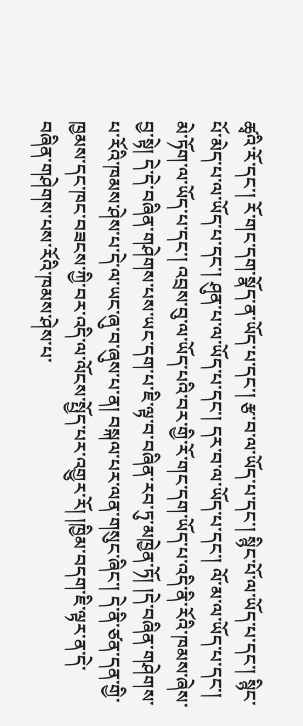ཚྭའི་རོ་དང་། རོ་གང་དག་སྣོད་ན་ཡོད་པ་དང་། རྩ་བ་ལ་ཡོད་པ་དང་། སྙིང་པོ་ལ་ཡོད་པ་དང་། སྙིང་པོ་མེད་པ་ལ་ཡོད་པ་དང་། ཤུན་པ་ལ་ཡོད་པ་དང་། དར་བ་ལ་ཡོད་པ་དང་། ལོ་མ་ལ་ཡོད་པ་དང་། མེ་ཏོག་ལ་ཡོད་པ་དང་། འབྲས་བུ་ལ་ཡོད་པའི་བར་གྱི་རོ་གང་དག་ཡོད་པ་འདི་ནི་རོའི་ཁམས་ཞེས་བྱ་སྟེ། དེ་དེ་བཞིན་གཤེགས་པས་ཡང་དག་པ་ཇི་ལྟ་བ་བཞིན་རབ་ཏུ་མཁྱེན་ཏོ། །དེ་བཞིན་གཤེགས་པ་རོའི་ཁམས་ཤེས་པ་དེ་ལ་ཡང་ཞུ་བ་ཞུས་པ་ན། བསྐལ་པར་ལན་གསུང་ཞིང་། དེ་ནི་ཙན་དན་གྱི་ཁྱམས་དང་ཁང་བཟངས་ཀྱི་བར་འདི་ལ་ལོངས་སྤྱོད་པར་འགྱུར་རོ། །ཁྱིམ་བདག་ཇི་ལྟར་ན་དེ་བཞིན་གཤེགས་པས་རོའི་ཁམས་ཤེས་པ་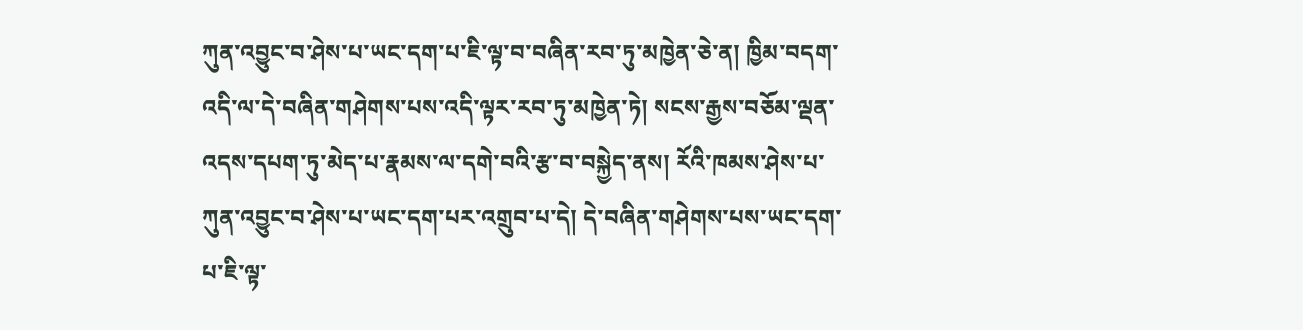ཀུན་འབྱུང་བ་ཤེས་པ་ཡང་དག་པ་ཇི་ལྟ་བ་བཞིན་རབ་ཏུ་མཁྱེན་ཅེ་ན། ཁྱིམ་བདག་འདི་ལ་དེ་བཞིན་གཤེགས་པས་འདི་ལྟར་རབ་ཏུ་མཁྱེན་ཏེ། སངས་རྒྱས་བཅོམ་ལྡན་འདས་དཔག་ཏུ་མེད་པ་རྣམས་ལ་དགེ་བའི་རྩ་བ་བསྐྱེད་ནས། རོའི་ཁམས་ཤེས་པ་ཀུན་འབྱུང་བ་ཤེས་པ་ཡང་དག་པར་འགྲུབ་པ་དེ། དེ་བཞིན་གཤེགས་པས་ཡང་དག་པ་ཇི་ལྟ་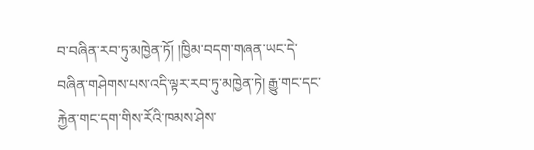བ་བཞིན་རབ་ཏུ་མཁྱེན་ཏོ། །ཁྱིམ་བདག་གཞན་ཡང་དེ་བཞིན་གཤེགས་པས་འདི་ལྟར་རབ་ཏུ་མཁྱེན་ཏེ། རྒྱུ་གང་དང་རྐྱེན་གང་དག་གིས་རོའི་ཁམས་ཤེས་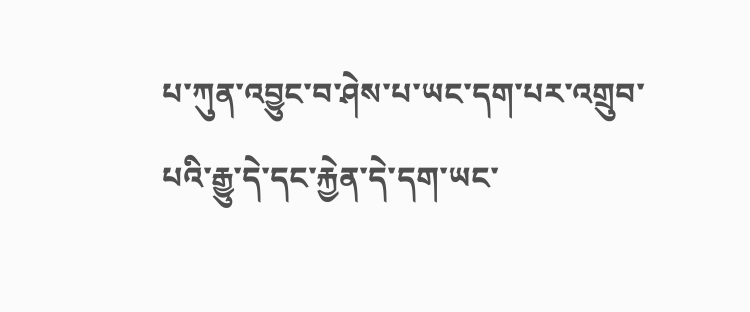པ་ཀུན་འབྱུང་བ་ཤེས་པ་ཡང་དག་པར་འགྲུབ་པའི་རྒྱུ་དེ་དང་རྐྱེན་དེ་དག་ཡང་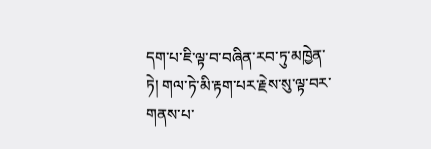དག་པ་ཇི་ལྟ་བ་བཞིན་རབ་ཏུ་མཁྱེན་ཏེ། གལ་ཏེ་མི་རྟག་པར་རྗེས་སུ་ལྟ་བར་གནས་པ་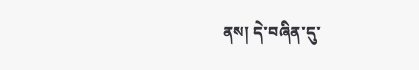ནས། དེ་བཞིན་དུ་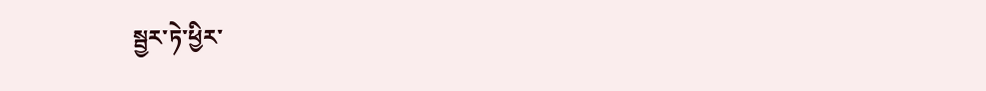སྦྱར་ཏེ་ཕྱིར་